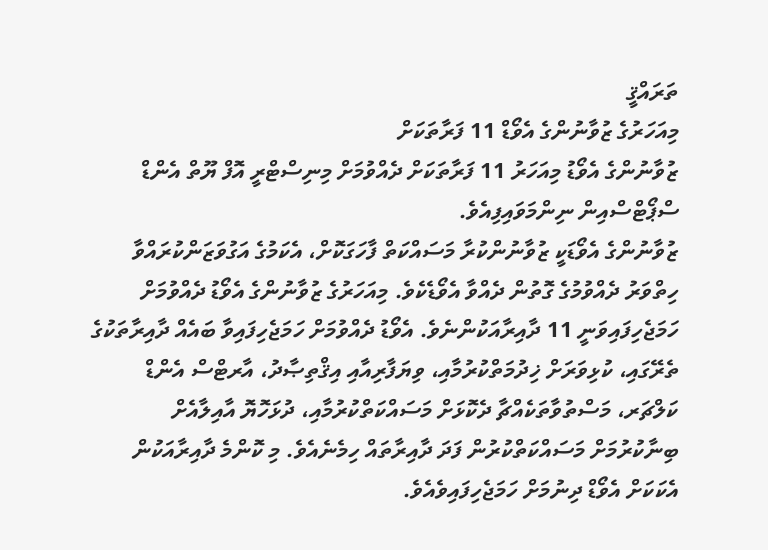ތަރައްޤީ
މިއަހަރުގެ ޒުވާނުންގެ އެވޯޑް 11 ފަރާތަކަށް
ޒުވާނުންގެ އެވޯޑު މިއަހަރު 11 ފަރާތަކަށް ދެއްވުމަށް މިނިސްޓްރީ އޮފް ޔޫތް އެންޑް ސްޕޯޓްސްއިން ނިންމަވައިފިއެވެ.
ޒުވާނުންގެ އެވޯޑަކީ ޒުވާނުންކުރާ މަސައްކަތް ފާހަގަކޮށް، އެކަމުގެ އަގުވަޒަންކުރައްވާ ހިތްވަރު ދެއްވުމުގެ ގޮތުން ދެއްވާ އެވޯޑެކެވެ. މިއަހަރުގެ ޒުވާނުންގެ އެވޯޑު ދެއްވުމަށް ހަމަޖެހިފައިވަނީ 11 ދާއިރާއަކުންނެވެ. އެވޯޑު ދެއްވުމަށް ހަމަޖެހިފައިވާ ބައެއް ދާއިރާތަކުގެ ތެރޭގައި، ކުޅިވަރަށް ޚިދުމަތްކުރުމާއި، ވިޔަފާރިއާއި އިޤްތިޞާދު، އާރޓްސް އެންޑް ކަލްޗަރ، މަސްތުވާތަކެއްޗާ ދެކޮޅަށް މަސައްކަތްކުރުމާއި، ދުޅަހޮޔޮ އާއިލާއެށް ބިނާކުރުމަށް މަސައްކަތްކުރުން ފަދަ ދާއިރާތައް ހިމެނެއެވެ. މި ކޮންމެ ދާއިރާއަކުން އެކަކަށް އެވޯޑް ދިނުމަށް ހަމަޖެހިފައިވެއެވެ.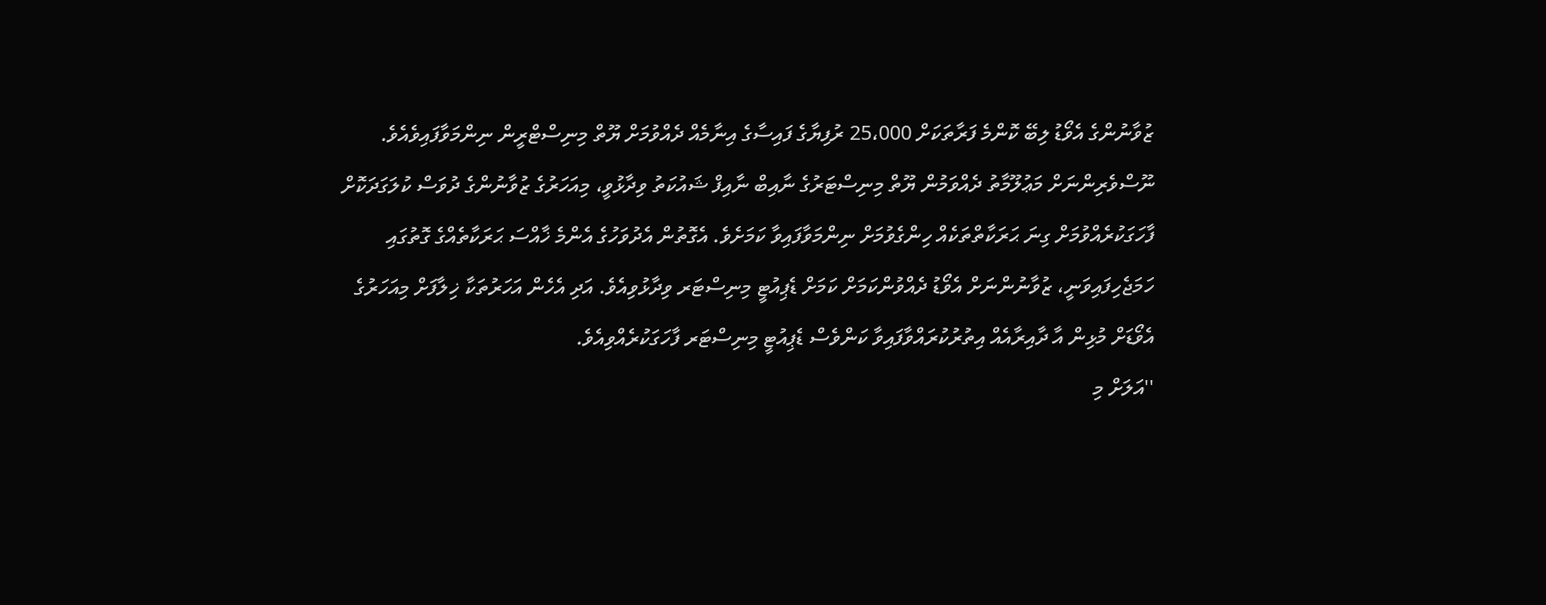ޒުވާނުންގެ އެވޯޑު ލިބޭ ކޮންމެ ފަރާތަކަށް 25،000 ރުފިޔާގެ ފައިސާގެ އިނާމެއް ދެއްވުމަށް ޔޫތް މިނިސްޓްރީން ނިންމަވާފައިވެއެވެ.
ނޫސްވެރިންނަށް މަޢުލޫމާތު ދެއްވަމުން ޔޫތް މިނިސްޓަރުގެ ނާއިބް ނާއިފް ޝައުކަތު ވިދާޅުވީ، މިއަހަރުގެ ޒުވާނުންގެ ދުވަސް ކުލަގަދަކޮށް ފާހަގަކުރެއްވުމަށް ގިނަ ޙަރަކާތްތަކެއް ހިންގެވުމަށް ނިންމަވާފައިވާ ކަމަށެވެ. އެގޮތުން އެދުވަހުގެ އެންމެ ޚާއްސަ ޙަރަކާތެއްގެ ގޮތުގައި ހަމަޖެހިފައިވަނީ، ޒުވާނުންނަށް އެވޯޑު ދެއްވުންކަމަށް ކަމަށް ޑެޕިއުޓީ މިނިސްޓަރ ވިދާޅުވިއެވެ. އަދި އެހެން އަހަރުތަކާ ޚިލާފަށް މިއަހަރުގެ އެވޯޑަށް މުޅިން އާ ދާއިރާއެއް އިތުރުކުރައްވާފައިވާ ކަންވެސް ޑެޕިއުޓީ މިނިސްޓަރ ފާހަގަކުރެއްވިއެވެ.
''އަލަށް މި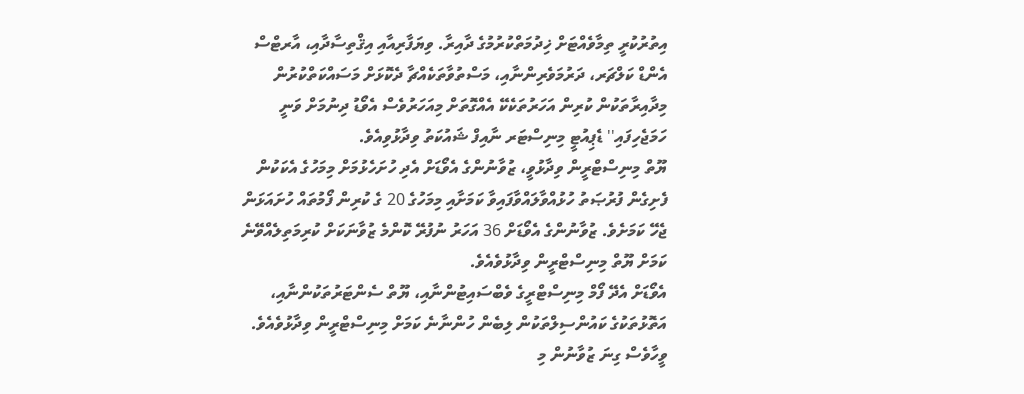އިތުރުކުރީ ތިމާވެއްޓަށް ޚިދުމަތްކުރުމުގެ ދާއިރާ. ވިޔަފާރިއާއި އިޤްތިސާދާއި، އާރޓްސް އެންޑް ކަލްޗަރ، ދަރުމަވެރިންނާއި، މަސްތުވާތަކެއްޗާ ދެކޮޅަށް މަސައްކަތްކުރުން މިދާއިރާތަކުން ކުރިން އަހަރުތަކެކޭ އެއްގޮތަށް މިއަހަރުވެސް އެވޯޑު ދިނުމަށް ވަނީ ހަމަޖެހިފައި'' ޑެޕިއުޓީ މިނިސްޓަރ ނާއިފް ޝައުކަތު ވިދާޅުވިއެވެ.
ޔޫތް މިނިސްޓްރީން ވިދާޅުވީ، ޒުވާނުންގެ އެވޯޑަށް އެދި ހުށަހެޅުމަށް މިމަހުގެ އެކަކުން ފެށިގެން ފުރުޞަތު ހުޅުއްވާލައްވާފައިވާ ކަމަށާއި މިމަހުގެ 20 ގެ ކުރިން ފޯމުތައް ހުށައަޅަން ޖެހޭ ކަމަށެވެ. ޒުވާނުންގެ އެވޯޑަށް 36 އަހަރު ނުފުރޭ ކޮންމެ ޒުވާނަކަށް ކުރިމަތިލެއްވޭނެ ކަމަށް ޔޫތް މިނިސްޓްރީން ވިދާޅުވެއެވެ.
އެވޯޑަށް އެދޭ ފޯމް މިނިސްޓްރީގެ ވެބްސައިޓުންނާއި، ޔޫތް ސެންޓަރުތަކުންނާއި، އަތޮޅުތަކުގެ ކައުންސިލްތަކުން ލިބެން ހުންނާނެ ކަމަށް މިނިސްޓްރީން ވިދާޅުވެއެވެ. ވީހާވެސް ގިނަ ޒުވާނުން މި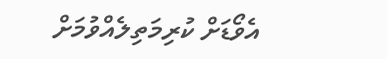އެވޯޑަށް ކުރިމަތިލެއްވުމަށް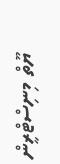ޔޫތް މިނިސްޓްރީން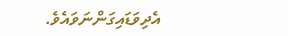އެދިވަޑައިގަންނަވައެވެ.